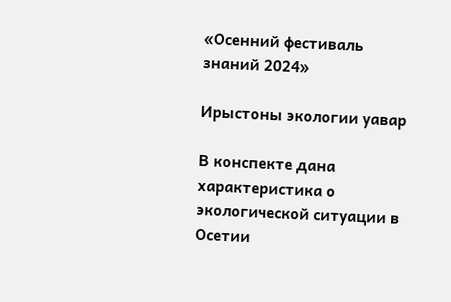«Осенний фестиваль знаний 2024»

Ирыстоны экологии уавар

В конспекте дана характеристика о экологической ситуации в Осетии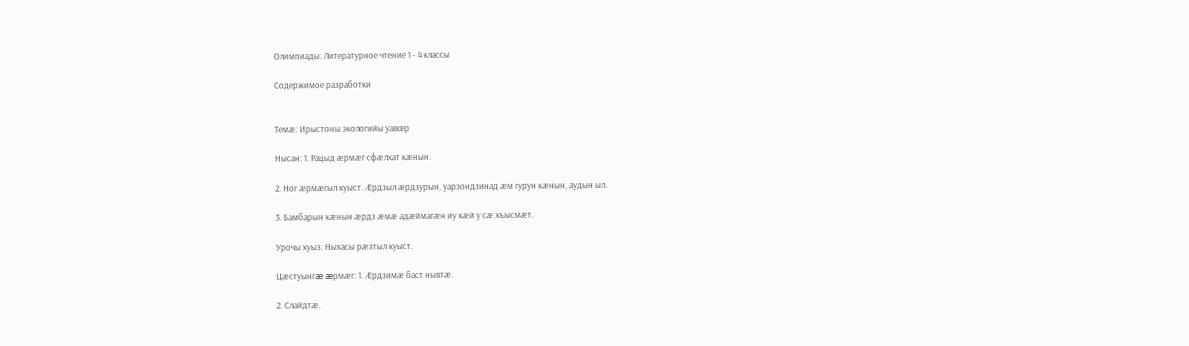Олимпиады: Литературное чтение 1 - 4 классы

Содержимое разработки


Темæ: Ирыстоны экологийы уавœр

Нысан: 1. Рацыд æрмæг сфæлхат кæнын.

2. Ног æрмæгыл куыст. Æрдзыл æрдзурын, уарзондзинад æм гурун кæнын, аудын ыл.

3. Бамбарын кæнын æрдз æмæ адæймагæн иу кæй у сæ хъысмæт.

Урочы хуыз: Ныхасы рæзтыл куыст.

Цæстуынгæ æрмæг: 1. Æрдзимæ баст нывтæ.

2. Слайдтæ.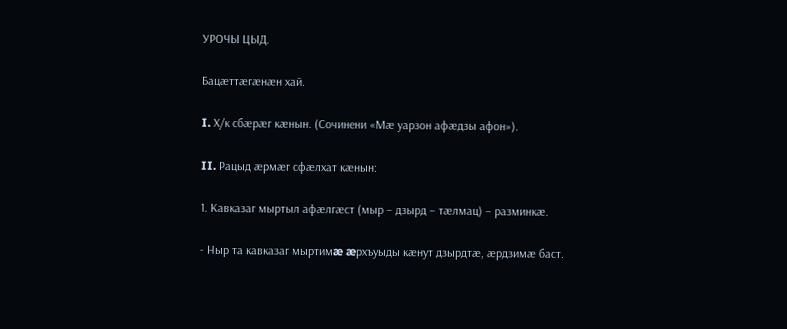УРОЧЫ ЦЫД.

Бацæттæгæнæн хай.

I. Х/к сбæрæг кæнын. (Сочинени «Мæ уарзон афæдзы афон»).

II. Рацыд æрмæг сфæлхат кæнын:

1. Кавказаг мыртыл афæлгæст (мыр – дзырд – тæлмац) – разминкæ.

- Ныр та кавказаг мыртимæ æрхъуыды кæнут дзырдтæ, æрдзимæ баст.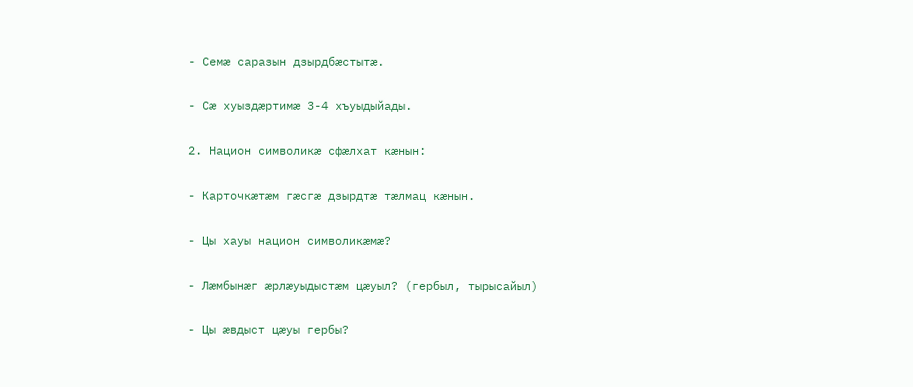- Семæ саразын дзырдбæстытæ.

- Сæ хуыздæртимæ 3-4 хъуыдыйады.

2. Национ символикæ сфæлхат кæнын:

- Карточкæтæм гæсгæ дзырдтæ тæлмац кæнын.

- Цы хауы национ символикæмæ?

- Лæмбынæг æрлæуыдыстæм цæуыл? (гербыл, тырысайыл)

- Цы æвдыст цæуы гербы?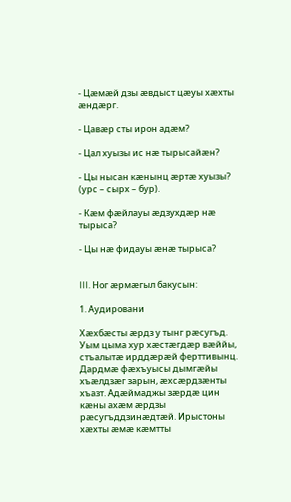- Цæмæй дзы æвдыст цæуы хæхты æндæрг.

- Цавæр сты ирон адæм?

- Цал хуызы ис нæ тырысайæн?

- Цы нысан кæнынц æртæ хуызы? (урс – сырх – бур).

- Кæм фæйлауы æдзухдæр нæ тырыса?

- Цы нæ фидауы æнæ тырыса?


III. Ног æрмæгыл бакусын:

1. Аудировани

Хæхбæсты æрдз у тынг рæсугъд. Уым цыма хур хæстæгдæр вæййы, стъалытæ ирддæрæй ферттивынц. Дардмæ фæхъуысы дымгæйы хъæлдзæг зарын, æхсæрдзæнты хъазт. Адæймаджы зæрдæ цин кæны ахæм æрдзы рæсугъддзинæдтæй. Ирыстоны хæхты æмæ кæмтты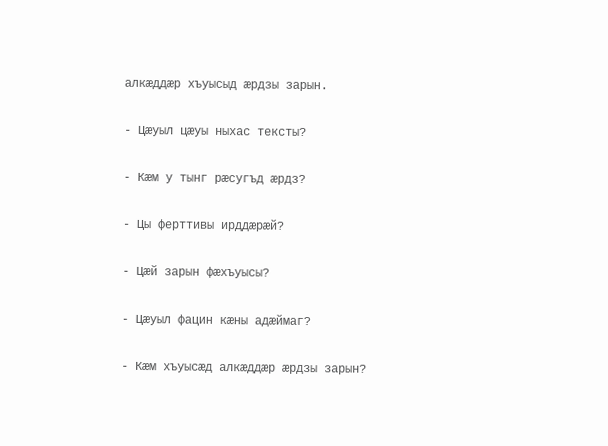алкæддæр хъуысыд æрдзы зарын.

- Цæуыл цæуы ныхас тексты?

- Кæм у тынг рæсугъд æрдз?

- Цы ферттивы ирддæрæй?

- Цæй зарын фæхъуысы?

- Цæуыл фацин кæны адæймаг?

- Кæм хъуысæд алкæддæр æрдзы зарын?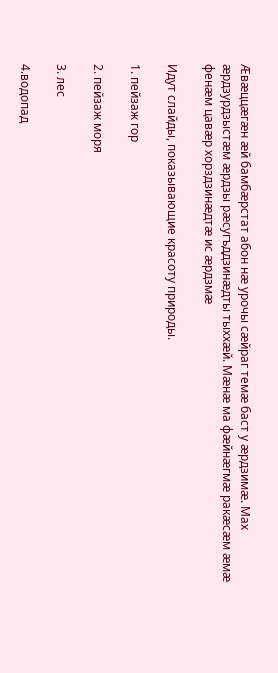Æвæццæгæн æй бамбæрстат абон нæ урочы сæйраг темæ баст у æрдзимæ. Мах æрдзурдзыстæм æрдзы рæсугъддзинæдты тыххæй. Мæнæ ма фæйнæгмæ ракæсæм æмæ фенæм цавæр хорздзинæдтæ ис æрдзмæ

Идут слайды, показывающие красоту природы.

1. пейзаж гор

2. пейзаж моря

3. лес

4.водопад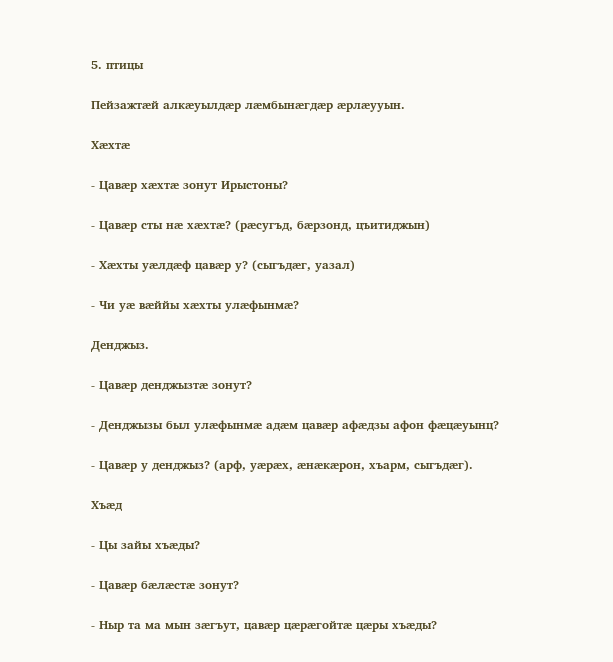5. птицы

Пейзажтæй алкæуылдæр лæмбынæгдæр æрлæууын.

Хæхтæ

- Цавæр хæхтæ зонут Ирыстоны?

- Цавæр сты нæ хæхтæ? (рæсугъд, бæрзонд, цъитиджын)

- Хæхты уæлдæф цавæр у? (сыгъдæг, уазал)

- Чи уæ вæййы хæхты улæфынмæ?

Денджыз.

- Цавæр денджызтæ зонут?

- Денджызы был улæфынмæ адæм цавæр афæдзы афон фæцæуынц?

- Цавæр у денджыз? (арф, уæрæх, æнæкæрон, хъарм, сыгъдæг).

Хъæд

- Цы зайы хъæды?

- Цавæр бæлæстæ зонут?

- Ныр та ма мын зæгъут, цавæр цæрæгойтæ цæры хъæды?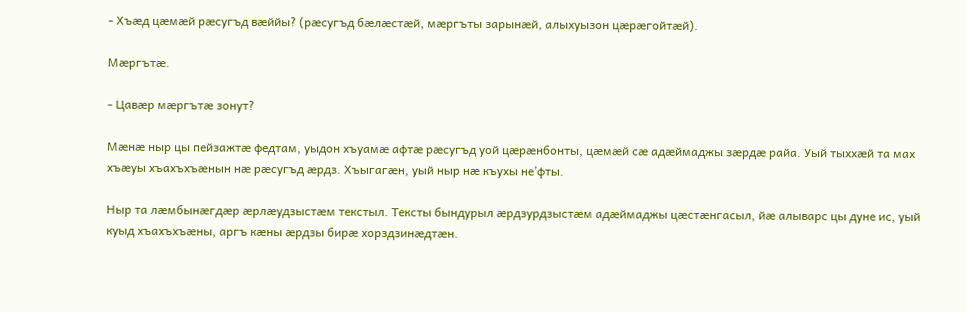- Хъæд цæмæй рæсугъд вæййы? (рæсугъд бæлæстæй, мæргъты зарынæй, алыхуызон цæрæгойтæй).

Мæргътæ.

- Цавæр мæргътæ зонут?

Мæнæ ныр цы пейзажтæ федтам, уыдон хъуамæ афтæ рæсугъд уой цæрæнбонты, цæмæй сæ адæймаджы зæрдæ райа. Уый тыххæй та мах хъæуы хъахъхъæнын нæ рæсугъд æрдз. Хъыгагæн, уый ныр нæ къухы не’фты.

Ныр та лæмбынæгдæр æрлæудзыстæм текстыл. Тексты бындурыл æрдзурдзыстæм адæймаджы цæстæнгасыл, йæ алыварс цы дуне ис, уый куыд хъахъхъæны, аргъ кæны æрдзы бирæ хорздзинæдтæн.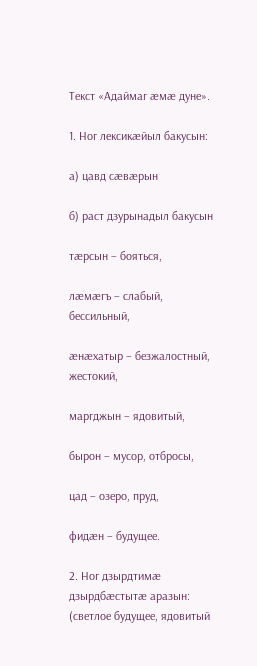Текст «Адаймаг æмæ дуне».

1. Ног лексикæйыл бакусын:

а) цавд сæвæрын

б) раст дзурынадыл бакусын

тæрсын – бояться,

лæмæгъ – слабый, бессильный,

æнæхатыр – безжалостный, жестокий,

маргджын – ядовитый,

бырон – мусор, отбросы,

цад – озеро, пруд,

фидæн – будущее.

2. Ног дзырдтимæ дзырдбæстытæ аразын: (светлое будущее, ядовитый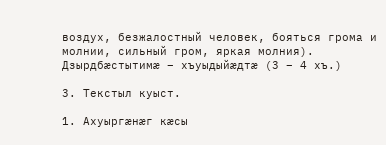воздух, безжалостный человек, бояться грома и молнии, сильный гром, яркая молния). Дзырдбæстытимæ – хъуыдыйæдтæ (3 – 4 хъ.)

3. Текстыл куыст.

1. Ахуыргæнæг кæсы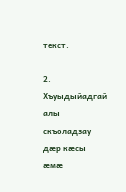текст.

2. Хъуыдыйадгай алы скъоладзау дæр кæсы æмæ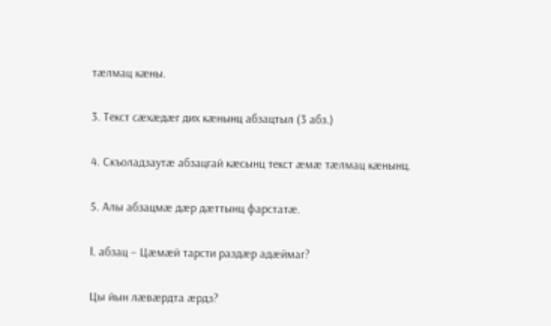тæлмац кæны.

3. Текст сæхæдæг дих кæнынц абзацтыл (3 абз.)

4. Скъоладзаутæ абзацгай кæсынц текст æмæ тæлмац кæнынц.

5. Алы абзацмæ дæр дæттынц фарстатæ.

I. абзац – Цæмæй тарсти раздæр адæймаг?

Цы йын лæвæрдта æрдз?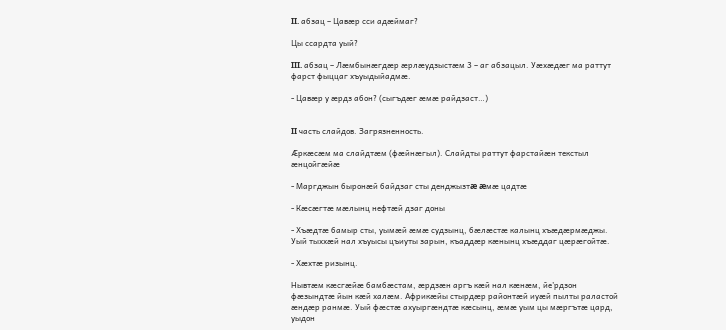II. абзац – Цавæр сси адæймаг?

Цы ссардта уый?

III. абзац – Лæмбынæгдæр æрлæудзыстæм 3 – аг абзацыл. Уæхæдæг ма раттут фарст фыццаг хъуыдыйадмæ.

- Цавæр у æрдз абон? (сыгъдæг æмæ райдзаст…)


II часть слайдов. Загрязненность.

Æркæсæм ма слайдтæм (фæйнæгыл). Слайдты раттут фарстайæн текстыл æнцойгæйæ

- Маргджын быронæй байдзаг сты денджызтæ æмæ цадтæ

- Кæсæгтæ мæлынц нефтæй дзаг доны

- Хъæдтæ бамыр сты, уымæй æмæ судзынц, бæлæстæ калынц хъæдæрмæджы. Уый тыххæй нал хъуысы цъиуты зарын, къаддæр кæнынц хъæддаг цæрæгойтæ.

- Хæхтæ ризынц.

Нывтæм кæсгæйæ бамбæстам, æрдзæн аргъ кæй нал кæнæм, йе’рдзон фæзындтæ йын кæй халæм. Африкæйы стырдæр районтæй иуæй пылты раластой æндæр ранмæ. Уый фæстæ ахуыргæндтæ кæсынц, æмæ уым цы мæргътæ цард, уыдон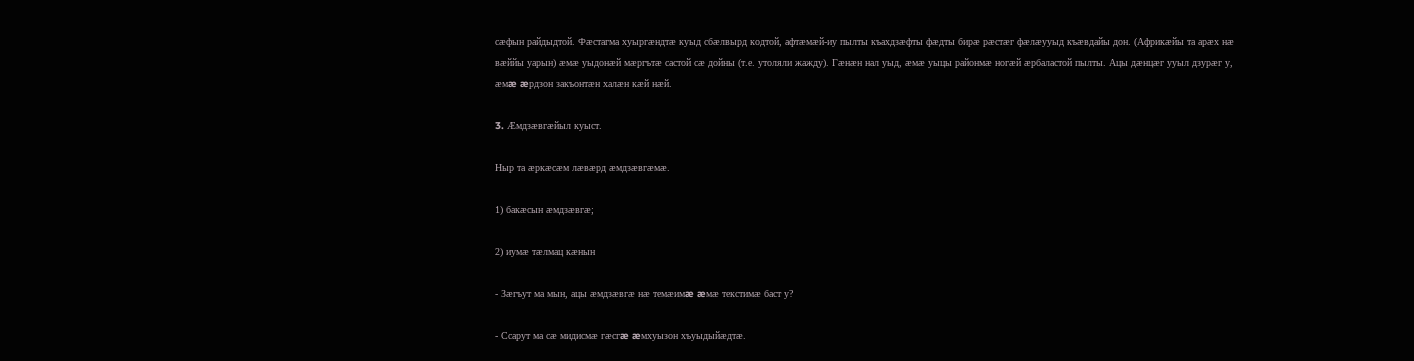сæфын райдыдтой. Фæстагма хуыргæндтæ куыд сбæлвырд кодтой, афтæмæй-иу пылты къахдзæфты фæдты бирæ рæстæг фæлæууыд къæвдайы дон. (Африкæйы та арæх нæ вæййы уарын) æмæ уыдонæй мæргътæ састой сæ дойны (т.е. утоляли жажду). Гæнæн нал уыд, æмæ уыцы районмæ ногæй æрбаластой пылты. Ацы дæнцæг ууыл дзурæг у, æмæ æрдзон закъонтæн халæн кæй нæй.

3. Æмдзæвгæйыл куыст.

Ныр та æркæсæм лæвæрд æмдзæвгæмæ.

1) бакæсын æмдзæвгæ;

2) иумæ тæлмац кæнын

- Зæгъут ма мын, ацы æмдзæвгæ нæ темæимæ æмæ текстимæ баст у?

- Ссарут ма сæ мидисмæ гæсгæ æмхуызон хъуыдыйæдтæ.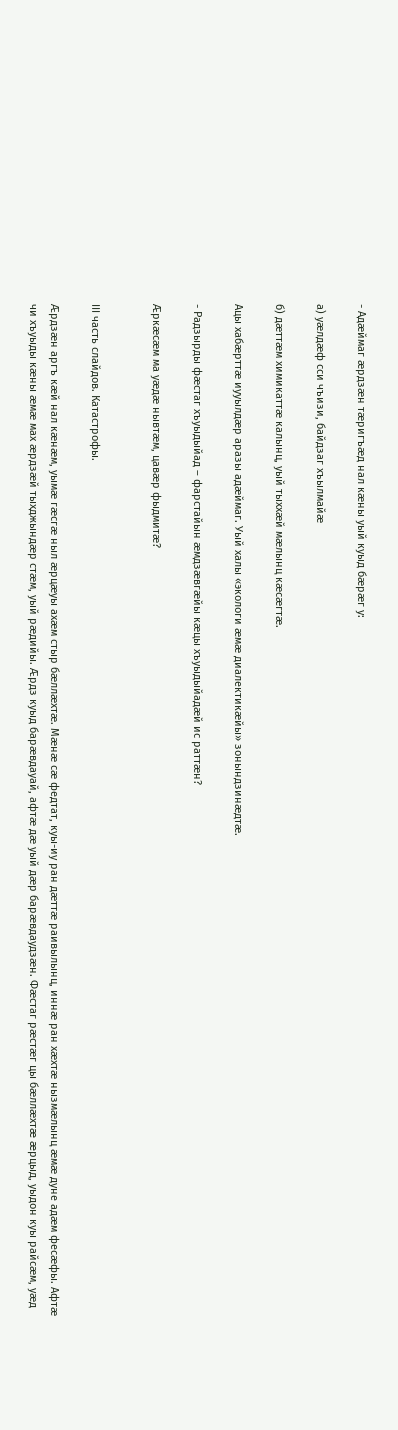- Адæймаг æрдзæн тæригъæд нал кæны уый куыд бæрæг у:

а) уæлдæф сси чъизи, байдзаг хъылмайæ

б) дæттæм химикаттæ калынц, уый тыххæй мæлынц кæсæгтæ.

Ацы хабæрттæ иууылдæр аразы адæймаг. Уый халы «экологи æмæ диалектикæйы» зонындзинæдтæ.

- Радзырды фæстаг хъуыдыйад – фарстайын æмдзæвгæйы кæцы хъуыдыйадæй ис раттæн?

Æркæсæм ма уæдæ нывтæм, цавæр фыдмитæ?


III часть слайдов. Катастрофы.

Æрдзæн аргъ кæй нал кæнæм, уымæ гæсгæ ныл æрцæуы ахæм стыр бæллæхтæ. Мæнæ сæ федтат, куы-иу ран дæттæ раивылынц, иннæ ран хæхтæ нызмæлынц æмæ дуне адæм фесæфы. Афтæ чи хъуыды кæны æмæ мах æрдзæй тыхджындæр стæм, уый рæдийы. Æрдз куыд барæвдауай, афтæ дæ уый дæр барæвдаудзæн. Фæстаг рæстæг цы бæллæхтæ æрцыд, уыдон куы райсæм, уæд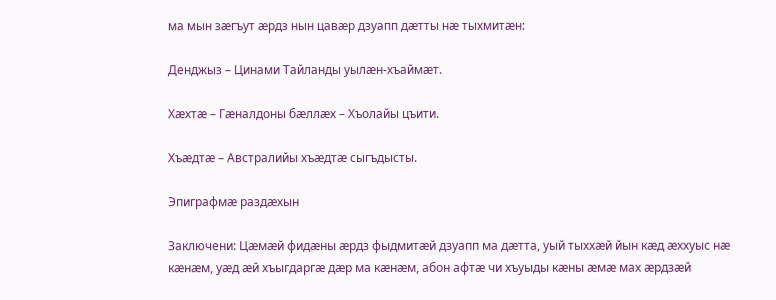ма мын зæгъут æрдз нын цавæр дзуапп дæтты нæ тыхмитæн:

Денджыз – Цинами Тайланды уылæн-хъаймæт.

Хæхтæ – Гæналдоны бæллæх – Хъолайы цъити.

Хъæдтæ – Австралийы хъæдтæ сыгъдысты.

Эпиграфмæ раздæхын

Заключени: Цæмæй фидæны æрдз фыдмитæй дзуапп ма дæтта, уый тыххæй йын кæд æххуыс нæ кæнæм, уæд æй хъыгдаргæ дæр ма кæнæм, абон афтæ чи хъуыды кæны æмæ мах æрдзæй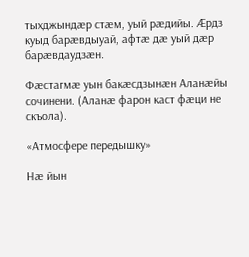тыхджындæр стæм, уый рæдийы. Æрдз куыд барæвдыуай, афтæ дæ уый дæр барæвдаудзæн.

Фæстагмæ уын бакæсдзынæн Аланæйы сочинени. (Аланæ фарон каст фæци не скъола).

«Атмосфере передышку»

Нæ йын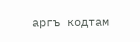аргъ кодтам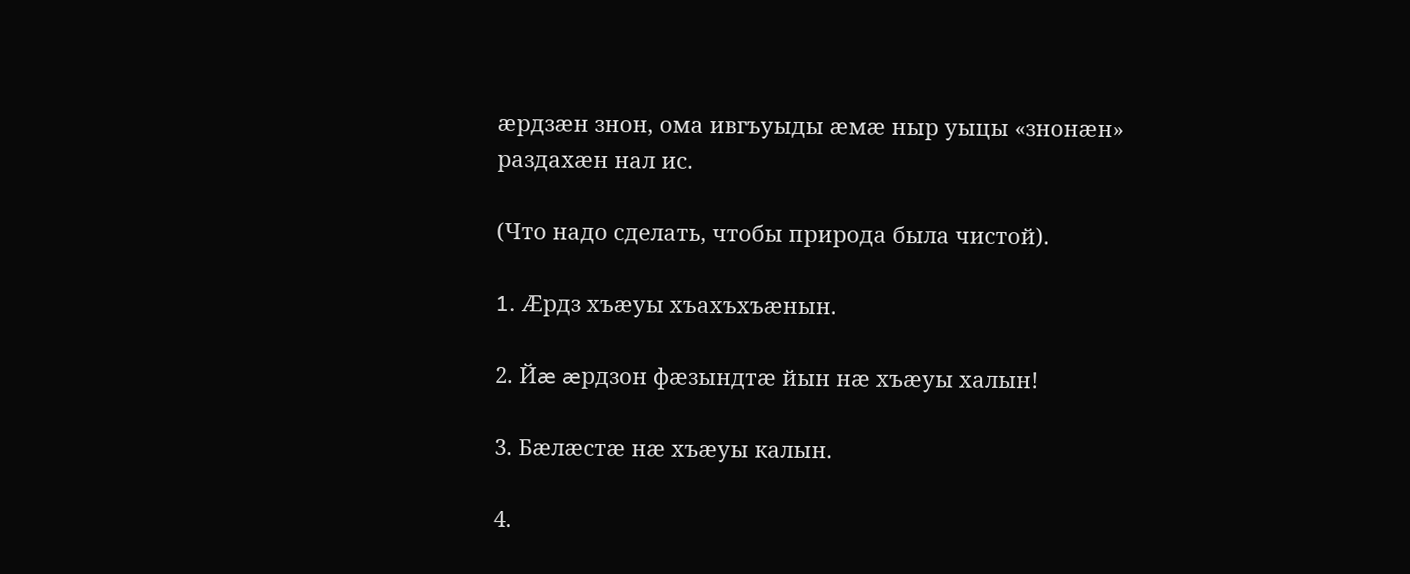æрдзæн знон, ома ивгъуыды æмæ ныр уыцы «знонæн» раздахæн нал ис.

(Что надо сделать, чтобы природа была чистой).

1. Æрдз хъæуы хъахъхъæнын.

2. Йæ æрдзон фæзындтæ йын нæ хъæуы халын!

3. Бæлæстæ нæ хъæуы калын.

4.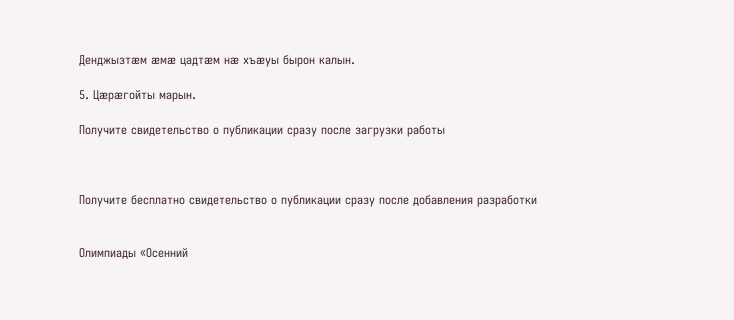Денджызтæм æмæ цадтæм нæ хъæуы бырон калын.

5. Цæрæгойты марын.

Получите свидетельство о публикации сразу после загрузки работы



Получите бесплатно свидетельство о публикации сразу после добавления разработки


Олимпиады «Осенний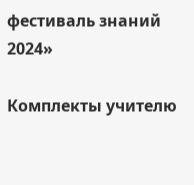фестиваль знаний 2024»

Комплекты учителю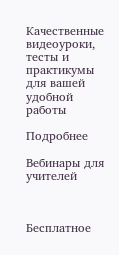Качественные видеоуроки, тесты и практикумы для вашей удобной работы

Подробнее

Вебинары для учителей



Бесплатное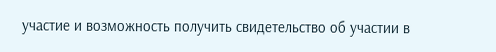участие и возможность получить свидетельство об участии в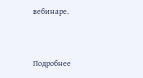вебинаре.


Подробнее